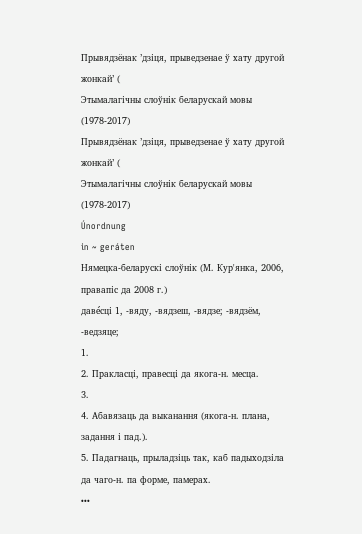Прывядзёнак ’дзіця, прыведзенае ў хату другой жонкай’ (
Этымалагічны слоўнік беларускай мовы (1978-2017)
Прывядзёнак ’дзіця, прыведзенае ў хату другой жонкай’ (
Этымалагічны слоўнік беларускай мовы (1978-2017)
Únordnung
in ~ geráten
Нямецка-беларускі слоўнік (М. Кур'янка, 2006, правапіс да 2008 г.)
даве́сці 1, ‑вяду, ‑вядзеш, ‑вядзе; ‑вядзём, ‑ведзяце;
1.
2. Пракласці, правесці да якога‑н. месца.
3.
4. Абавязаць да выканання (якога‑н. плана, задання і пад.).
5. Падагнаць, прыладзіць так, каб падыходзіла да чаго‑н. па форме, памерах.
•••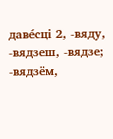даве́сці 2, ‑вяду, ‑вядзеш, ‑вядзе; ‑вядзём,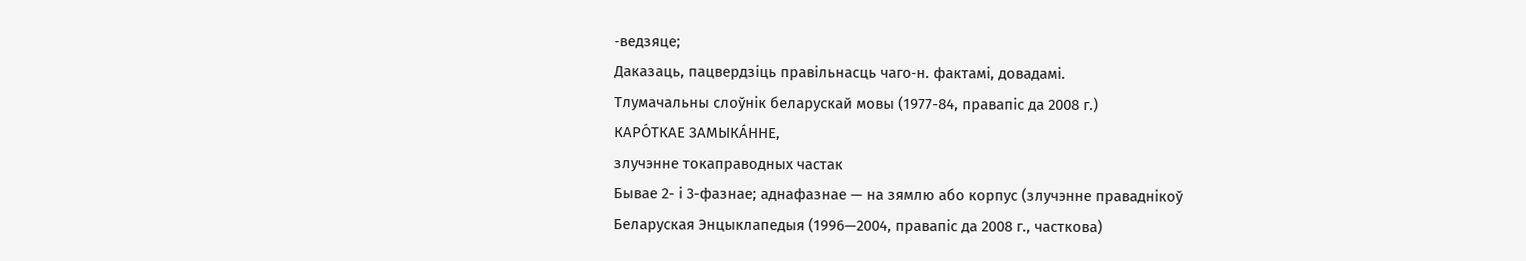‑ведзяце;
Даказаць, пацвердзіць правільнасць чаго‑н. фактамі, довадамі.
Тлумачальны слоўнік беларускай мовы (1977-84, правапіс да 2008 г.)
КАРО́ТКАЕ ЗАМЫКА́ННЕ,
злучэнне токаправодных частак
Бывае 2- і 3-фазнае; аднафазнае — на зямлю або корпус (злучэнне праваднікоў
Беларуская Энцыклапедыя (1996—2004, правапіс да 2008 г., часткова)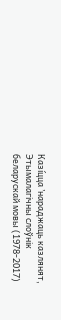Казі́цца ’нараджаць казлянят,
Этымалагічны слоўнік беларускай мовы (1978-2017)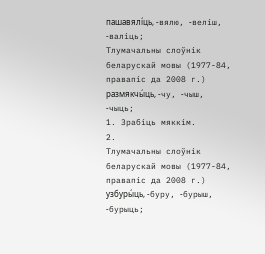пашавялі́ць, ‑вялю, ‑веліш, ‑валіць;
Тлумачальны слоўнік беларускай мовы (1977-84, правапіс да 2008 г.)
размякчы́ць, ‑чу, ‑чыш, ‑чыць;
1. Зрабіць мяккім.
2.
Тлумачальны слоўнік беларускай мовы (1977-84, правапіс да 2008 г.)
узбуры́ць, ‑буру, ‑бурыш, ‑бурыць;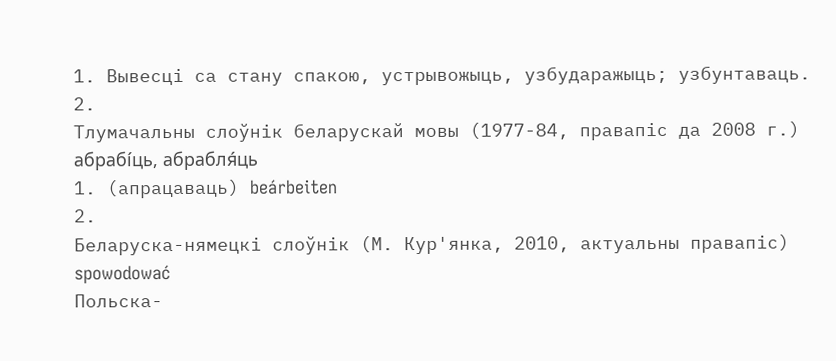1. Вывесці са стану спакою, устрывожыць, узбударажыць; узбунтаваць.
2.
Тлумачальны слоўнік беларускай мовы (1977-84, правапіс да 2008 г.)
абрабі́ць, абрабля́ць
1. (апрацаваць) beárbeiten
2.
Беларуска-нямецкі слоўнік (М. Кур'янка, 2010, актуальны правапіс)
spowodować
Польска-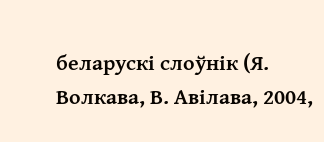беларускі слоўнік (Я. Волкава, В. Авілава, 2004,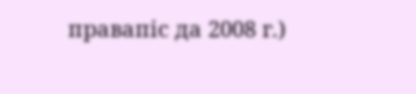правапіс да 2008 г.)